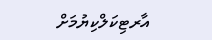އާރޓިކަލްކިޔުމަށް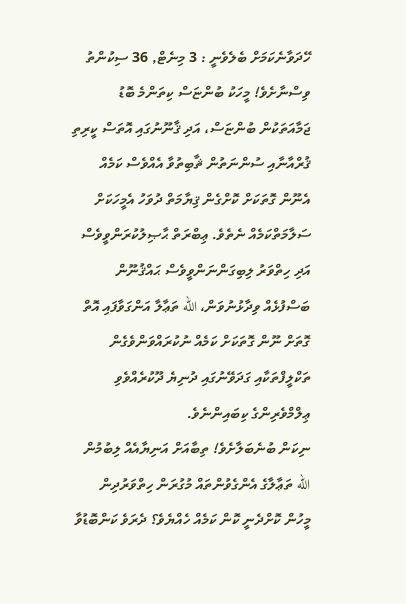ހޭދަވާނެކަމަށް ބެލެވެނީ : 3 މިނެޓް, 36 ސިކުންތު
ވިސްނާށެވެ! މީހަކު ބުންޏަސް ކިތަންމެ ބޮޑު ޖަމާއަތަކުން ބުންޏަސް، އަދި ޤާނޫނުގައި އޮތަސް ކީރިތި ޤުރްއާނާއި ސުންނަތުން ޘާބިތުވާ އެއްވެސް ކަމެއް އެނޫން ގޮތަކަށް ކޮށްގެން ޤިޔާމަތް ދުވަހު އެމީހަކަށް ސަލާމަތްކަމެއް ނެތެވެ. ޢިބްރަތް ޙާޞިލުކުރަންވީވެސް އަދި ހިތްވަރު ލިބިގަންނަންވީވެސް ޙައްޤުނޫން ބަސްފުޅެއް ވިދާޅުނުވަން، الله ތަޢާލާ އަންގަވާފައި އޮތް ގޮތަށް ނޫން ގޮތަކަށް ކަމެއް ނުކުރައްވަންވެގެން ތަކްލީފްތަކާއި ގަދަވޭނުގައި ދުނިޔެ ދޫކުރެއްވެވި ޢިލްމްވެރިންގެ ކިބައިންނެވެ.
ނިކަން ބުނެބަލާށެވެ! ތިބާއަށް އަނިޔާއެއް ލިބުމުން الله ތަޢާލާގެ އެންގެވުންތައް މުގުރަން ހިތްވަރުދިން މީހުން ކޮށްދެނީ ކޮން ކަމެއް ހެއްޔެވެ؟ ދެރަވެ ކަންބޮޑުވާ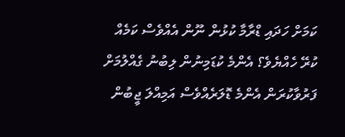ކަމަށް ހަދައި ޑްރާމާ ކުޅުން ނޫން އެއްވެސް ކަމެއް ކުރޭ ހެއްޔެވެ؟ އެންމެ ކުޑަމިނުން ލިބުނު ގެއްލުމަށް ފަރުވާކުރަން އެންމެ ޑޮލަރެއްވެސް އަމިއްލަ ޖީބުން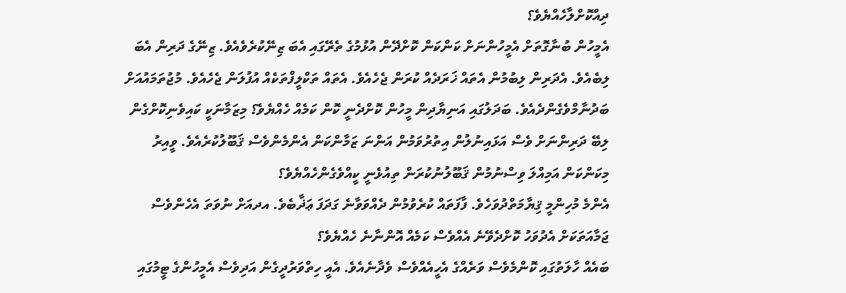ދިއްކޮށްލާހެއްޔެވެ؟
އެމީހުން ބުނާގޮތަށް އެމީހުންނަށް ކަންކަން ކޮށްދޭން އުޅުމުގެ ތެރޭގައި އެބަ ޒިނޭކުރެވެއެވެ. ޒިނޭގެ ދަރިން އެބަ ލިބެއެވެ. އެދަރިން ލިބުމުން އެތައް ޚަރަދެއް ކުރަން ޖެހެއެވެ. އެތައް ތަކްލީފްތަކެއް އުފުލަން ޖެހެއެވެ. މުޖުތަމައުއަށް ބަދުނާމްވެގެންދެއެވެ. ބަދަލުގައި އަނިޔާދިން މީހުން ކޮށްދެނީ ކޮން ކަމެއް ހެއްޔެވެ؟ މިޒަމާނަކީ ކައިވެނިކޮށްގެން ލިބޭ ދަރިންނަށް ވެސް އަޅައިނުލުން އިތުރުވަމުން އަންނަ ޒަމާންކަން އެންމެންވެސް ޤަބޫލުކުރެއެވެ. ވީއިރު މިކަންކަން އަމިއްލަ ވިސްނުމުން ޤަބޫލުނުކުރަން ތިއުޅެނީ ކީއްވެގެންހެއްޔެވެ؟
އެންމެ މުހިންމީ ޤިޔާމަތްދުވަހެވެ. ފާފަތައް ކުރެވުމުން ދެއްވަވާނެ ގަދަފަ ޢަޛާބެވެ. އދއަށް ނުވަތަ އެހެންވެސް ޖަމާއަތަކަށް އެދުވަހު ކޮށްދެވޭނެ އެއްވެސް ކަމެއް އޮންނާނެ ހެއްޔެވެ؟
ބައެއް ހާލަތުގައި ކޮންމެވެސް ވަރެއްގެ އެހީއެއްވެސް ވެދާނެއެވެ. އެއީ ހިތްވަރުދީގެން އަދިވެސް އެމީހުންގެ ޓީމުގައި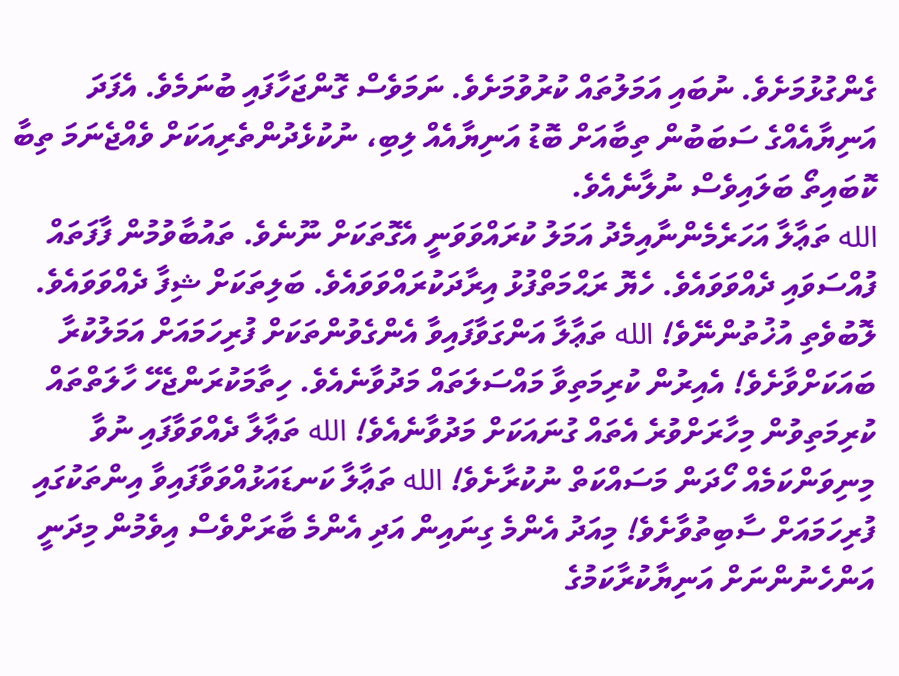ގެންގުޅުމަށެވެ. ނުބައި އަމަލުތައް ކުރުވުމަށެވެ. ނަމަވެސް ގޮންޖަހާފައި ބުނަމެވެ. އެފަދަ އަނިޔާއެއްގެ ސަބަބުން ތިބާއަށް ބޮޑު އަނިޔާއެއް ލިބި، ނުކުޅެދުންތެރިއަކަށް ވެއްޖެނަމަ ތިބާ ކޮބައިތޯ ބަލައިވެސް ނުލާނެއެވެ.
الله ތަޢާލާ އަހަރެމެންނާއިމެދު އަމަލު ކުރައްވަވަނީ އެގޮތަކަށް ނޫނެވެ. ތައުބާވުމުން ފާފަތައް ފުއްސަވައި ދެއްވަވައެވެ. ހެޔޮ ރަޙްމަތްފުޅު އިރާދަކުރައްވަވައެވެ. ބަލިތަކަށް ޝިފާ ދެއްވަވައެވެ. ލޮބުވެތި އުޚުތުންނޭވެ! الله ތަޢާލާ އަންގަވާފައިވާ އެންގެވުންތަކަށް ފުރިހަމައަށް އަމަލުކުރާ ބައަކަށްވާށެވެ! އެއިރުން ކުރިމަތިވާ މައްސަލަތައް މަދުވާނެއެވެ. ހިތާމަކުރަންޖެހޭ ހާލަތްތައް ކުރިމަތިވުން މިހާރަށްވުރެ އެތައް ގުނައަކަށް މަދުވާނެއެވެ! الله ތަޢާލާ ދެއްވަވާފައި ނުވާ މިނިވަންކަމެއް ހޯދަން މަސައްކަތް ނުކުރާށެވެ! الله ތަޢާލާ ކަނޑައަޅުއްވަވާފައިވާ އިންތަކުގައި ފުރިހަމައަށް ސާބިތުވާށެވެ! މިއަދު އެންމެ ގިނައިން އަދި އެންމެ ބާރަށްވެސް އިވެމުން މިދަނީ އަންހެނުންނަށް އަނިޔާކުރާކަމުގެ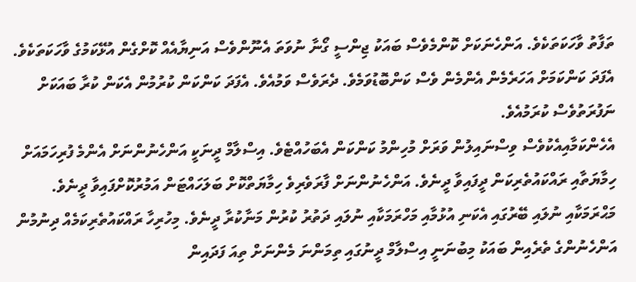ތަފާތު ވާހަކަތަކެވެ. އަންހެނަކަށް ކޮންމެވެސް ބައަކު ޖިންސީ ގޯނާ ނުވަތަ އެނޫންވެސް އަނިޔާއެއް ކޮށްގެން އުޅޭކަމުގެ ވާހަކަތަކެވެ. އެފަދަ ކަންކަމަށް އަހަރެމެން އެންމެން ވެސް ކަންބޮޑުވަމެވެ. ދެރަވެސް ވަމުއެވެ. އެފަދަ ކަންކަން ކުރުމުން އެކަން ކުރާ ބައަކަށް ނަފުރަތުވެސް ކުރަމުއެވެ.
އެހެންކަމާއިއެކުވެސް ވިސްނައިލުން ވަރަށް މުހިންމު ކަންކަން އެބަހުއްޓެވެ. އިސްލާމް ދީނަކީ އަންހެނުންނަށް އެންމެ ފުރިހަމައަށް ހިމާޔަތާއި ރައްކައުތެރިކަން ދީފައިވާ ދީނެވެ. އަންހެނުންނަށް ފާރަވެރިވެ ހިމާޔަތްކޮށް ބަލަހައްޓަން އަމުރުކޮށްފައިވާ ދީނެވެ. މަޙްރަމަކާއި ނުލައި ބޭރުގައި އެކަނި އުޅުމާއި މަހްރަމަކާއި ނުލައި ދަތުރު ކުރުން މަނާކުރާ ދީނެވެ. މިހުރިހާ ރައްކައުތެރިކަމެއް ދިނުމުން އަންހެނުންގެ ތެރެއިން ބައަކު މިބުނަނީ އިސްލާމް ދީނުގައި ތިމަންނަ މެންނަށް ތިއަ ފަދައިން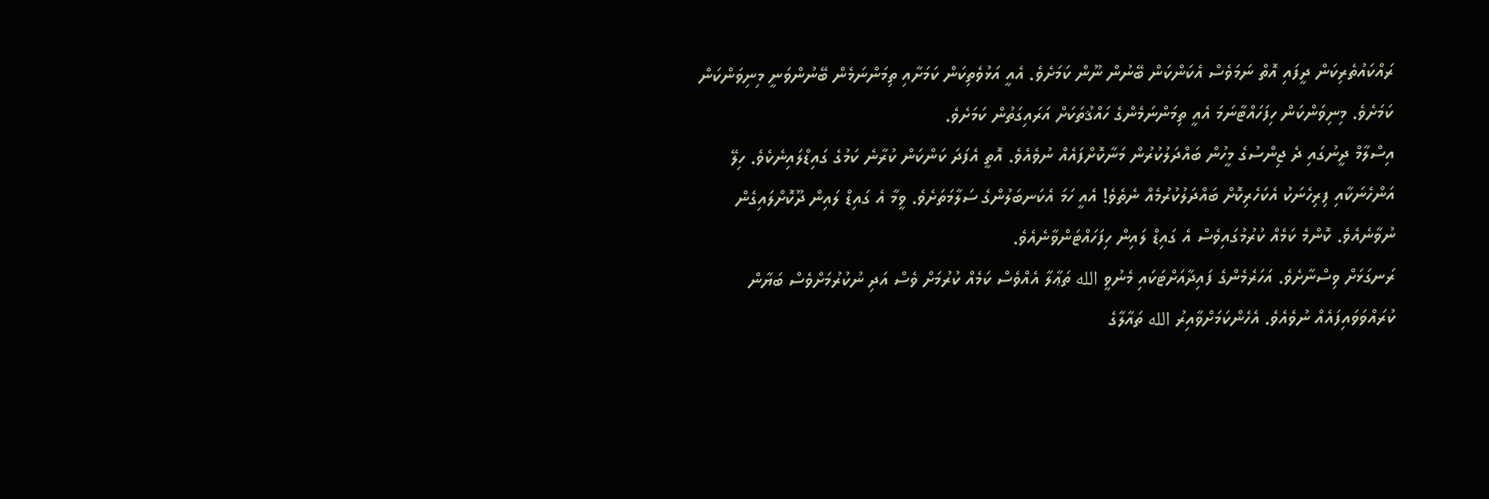ރައްކައުތެރިކަން ދީފައި އޮތް ނަމަވެސް އެކަންކަން ބޭނުން ނޫން ކަމަށެވެ. އެއީ އަޅުވެތިކަން ކަމަށާއި ތިމަންނަމެން ބޭނުންވަނީ މިނިވަންކަން ކަމަށެވެ. މިނިވަންކަން ހިފަހައްޓާނަމަ އެއީ ތިމަންނަމެންގެ ހައްޤުތަކަށް އަރައިގަތުން ކަމަށެވެ.
އިސްލާމް ދީނުގައި ދެ ޖިންސުގެ މީހުން ބައްދަލުކުރުން މަނާކޮށްފައެއް ނުވެއެވެ. އޮތީ އެފަދަ ކަންކަން ކުރާނެ ކަމުގެ ގައިޑްލައިނެކެވެ. ހިލޭ އަންހެނަކާއި ފިރިހެނަކު އެކަހެރިކޮށް ބައްދަލުކުރުމެއް ނެތެވެ! އެއީ ހަމަ އެކަނބަލުންގެ ސަލާމަތަށެވެ. ވީމާ އެ ގައިޑް ލައިން ދޫކޮށްލައިގެން ނުވާނެއެވެ. ކޮންމެ ކަމެއް ކުރުމުގައިވެސް އެ ގައިޑް ލައިން ހިފަހައްޓަންވާނެއެވެ.
ރަނގަޅަށް ވިސްނާށެވެ. އަހަރެމެންގެ ފައިދާއަށްޓަކައި މެނުވީ الله ތަޢާލާ އެއްވެސް ކަމެއް ކުރުމަށް ވެސް އަދި ނުކުރުމަށްވެސް ބަޔާން ކުރައްވަވައިފައެއް ނުވެއެވެ. އެހެންކަމަށްވާއިރު الله ތައާލާގެ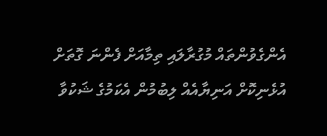އެންގެވުންތައް މުގުރާލައި ތިމާއަށް ފެންނަ ގޮތަށް އުޅެނިކޮށް އަނިޔާއެއް ލިބުމުން އެކަމުގެ ޝަކުވާ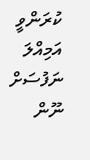ކުރަންވީ އަމިއްލަ ނަފުސަށް ނޫން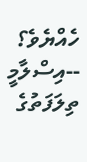ހެއްޔެވެ؟
--އިސްލާމީ ތިލަފަތުގެ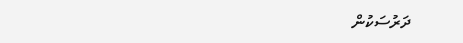ދަރުސަކުން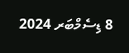8 ޑިސެމްބަރ 2024